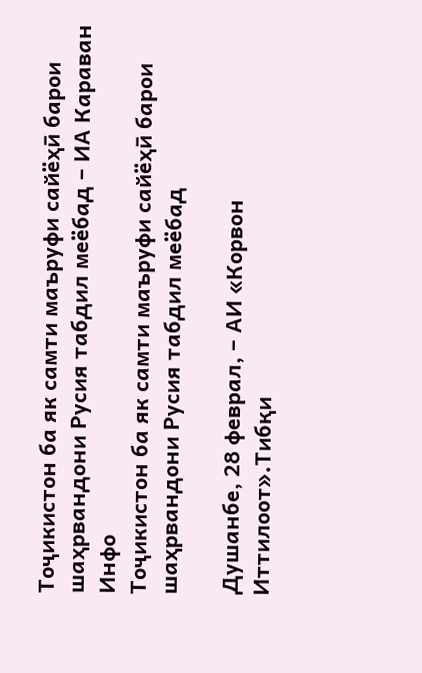Тоҷикистон ба як самти маъруфи сайёҳӣ барои шаҳрвандони Русия табдил меёбад – ИА Караван Инфо
Тоҷикистон ба як самти маъруфи сайёҳӣ барои шаҳрвандони Русия табдил меёбад

Душанбе, 28 феврал, – АИ «Корвон Иттилоот».Тибқи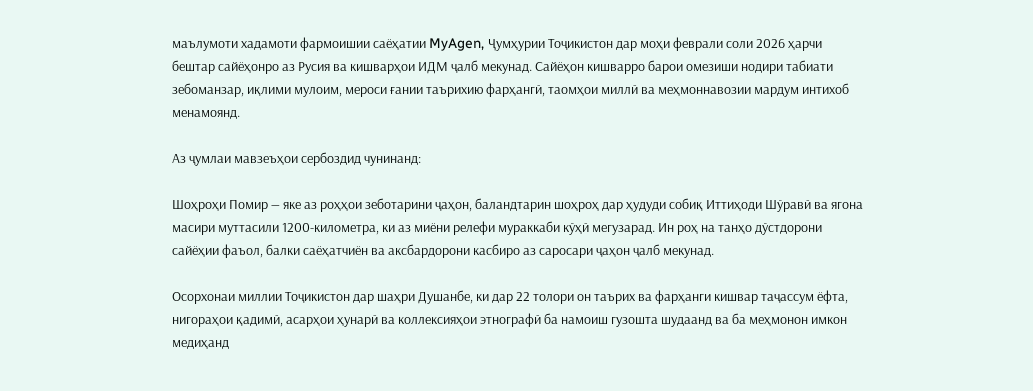маълумоти хадамоти фармоишии саёҳатии MyAgen, Ҷумҳурии Тоҷикистон дар моҳи феврали соли 2026 ҳарчи бештар сайёҳонро аз Русия ва кишварҳои ИДМ ҷалб мекунад. Сайёҳон кишварро барои омезиши нодири табиати зебоманзар, иқлими мулоим, мероси ғании таърихию фарҳангӣ, таомҳои миллӣ ва меҳмоннавозии мардум интихоб менамоянд.

Аз ҷумлаи мавзеъҳои сербоздид чунинанд:

Шоҳроҳи Помир — яке аз роҳҳои зеботарини ҷаҳон, баландтарин шоҳроҳ дар ҳудуди собиқ Иттиҳоди Шӯравӣ ва ягона масири муттасили 1200-километра, ки аз миёни релефи мураккаби кӯҳӣ мегузарад. Ин роҳ на танҳо дӯстдорони сайёҳии фаъол, балки саёҳатчиён ва аксбардорони касбиро аз саросари ҷаҳон ҷалб мекунад.

Осорхонаи миллии Тоҷикистон дар шаҳри Душанбе, ки дар 22 толори он таърих ва фарҳанги кишвар таҷассум ёфта, нигораҳои қадимӣ, асарҳои ҳунарӣ ва коллексияҳои этнографӣ ба намоиш гузошта шудаанд ва ба меҳмонон имкон медиҳанд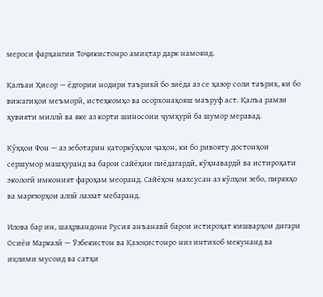мероси фарҳангии Тоҷикистонро амиқтар дарк намоянд.

Қалъаи Ҳисор — ёдгории нодири таърихӣ бо зиёда аз се ҳазор соли таърих, ки бо вижагиҳои меъморӣ, истеҳкомҳо ва осорхонаҳояш маъруф аст. Қалъа рамзи ҳувияти миллӣ ва яке аз корти шиносоии ҷумҳурӣ ба шумор меравад.

Кӯҳҳои Фон — аз зеботарин қаторкӯҳҳои ҷаҳон, ки бо ривояту достонҳои сершумор машҳуранд ва барои сайёҳии пиёдагардӣ, кӯҳнавардӣ ва истироҳати экологӣ имконият фароҳам меоранд. Сайёҳон махсусан аз кӯлҳои зебо, пиряхҳо ва марғзорҳои алпӣ лаззат мебаранд.

Илова бар ин, шаҳрвандони Русия анъанавӣ барои истироҳат кишварҳои дигари Осиёи Марказӣ — Ӯзбекистон ва Қазоқистонро низ интихоб мекунанд ва иқлими мусоид ва сатҳи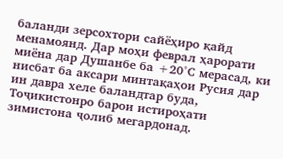баланди зерсохтори сайёҳиро қайд менамоянд. Дар моҳи феврал ҳарорати миёна дар Душанбе ба +20°С мерасад, ки нисбат ба аксари минтақаҳои Русия дар ин давра хеле баландтар буда, Тоҷикистонро барои истироҳати зимистона ҷолиб мегардонад.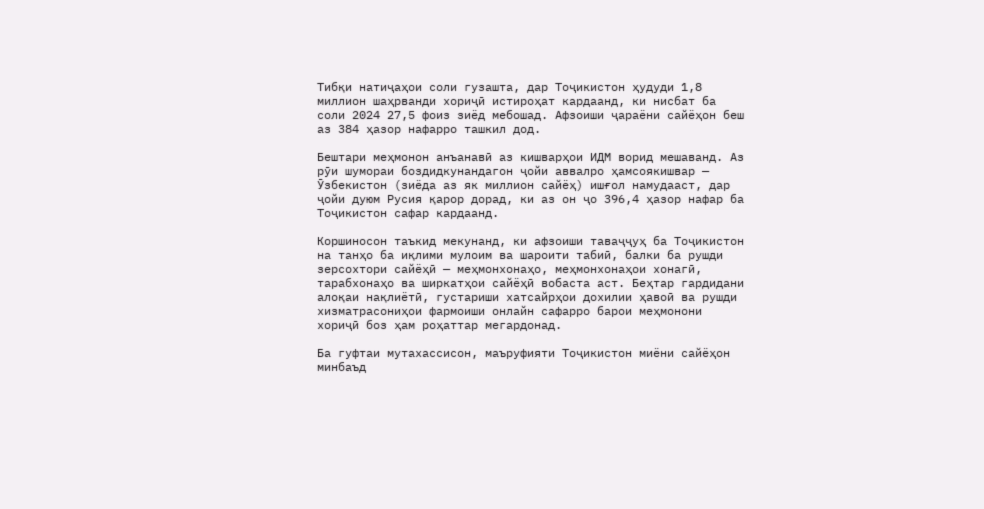Тибқи натиҷаҳои соли гузашта, дар Тоҷикистон ҳудуди 1,8 миллион шаҳрванди хориҷӣ истироҳат кардаанд, ки нисбат ба соли 2024 27,5 фоиз зиёд мебошад. Афзоиши ҷараёни сайёҳон беш аз 384 ҳазор нафарро ташкил дод.

Бештари меҳмонон анъанавӣ аз кишварҳои ИДМ ворид мешаванд. Аз рӯи шумораи боздидкунандагон ҷойи аввалро ҳамсоякишвар — Ӯзбекистон (зиёда аз як миллион сайёҳ) ишғол намудааст, дар ҷойи дуюм Русия қарор дорад, ки аз он ҷо 396,4 ҳазор нафар ба Тоҷикистон сафар кардаанд.

Коршиносон таъкид мекунанд, ки афзоиши таваҷҷуҳ ба Тоҷикистон на танҳо ба иқлими мулоим ва шароити табиӣ, балки ба рушди зерсохтори сайёҳӣ — меҳмонхонаҳо, меҳмонхонаҳои хонагӣ, тарабхонаҳо ва ширкатҳои сайёҳӣ вобаста аст. Беҳтар гардидани алоқаи нақлиётӣ, густариши хатсайрҳои дохилии ҳавоӣ ва рушди хизматрасониҳои фармоиши онлайн сафарро барои меҳмонони хориҷӣ боз ҳам роҳаттар мегардонад.

Ба гуфтаи мутахассисон, маъруфияти Тоҷикистон миёни сайёҳон минбаъд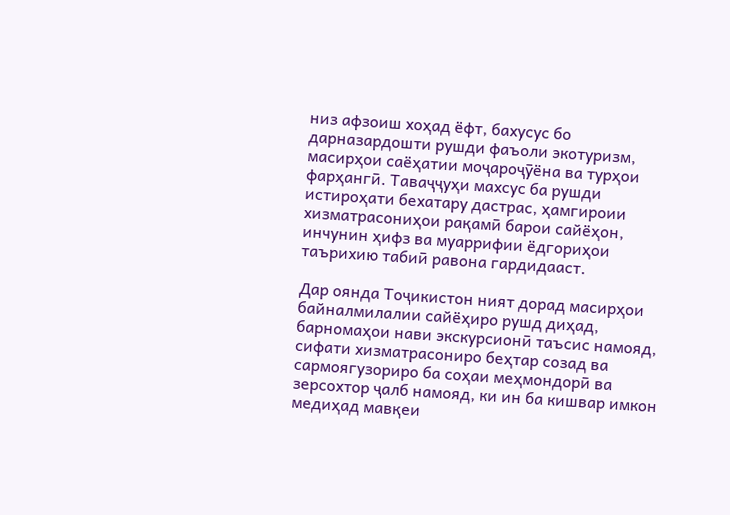низ афзоиш хоҳад ёфт, бахусус бо дарназардошти рушди фаъоли экотуризм, масирҳои саёҳатии моҷароҷӯёна ва турҳои фарҳангӣ. Таваҷҷуҳи махсус ба рушди истироҳати бехатару дастрас, ҳамгироии хизматрасониҳои рақамӣ барои сайёҳон, инчунин ҳифз ва муаррифии ёдгориҳои таърихию табиӣ равона гардидааст.

Дар оянда Тоҷикистон ният дорад масирҳои байналмилалии сайёҳиро рушд диҳад, барномаҳои нави экскурсионӣ таъсис намояд, сифати хизматрасониро беҳтар созад ва сармоягузориро ба соҳаи меҳмондорӣ ва зерсохтор ҷалб намояд, ки ин ба кишвар имкон медиҳад мавқеи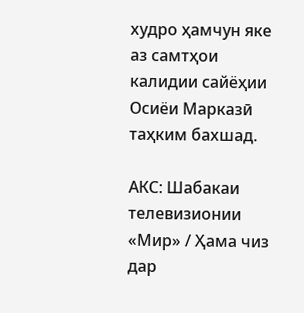худро ҳамчун яке аз самтҳои калидии сайёҳии Осиёи Марказӣ таҳким бахшад.

АКС: Шабакаи телевизионии «Мир» / Ҳама чиз дар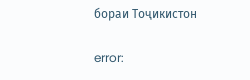бораи Тоҷикистон

error: